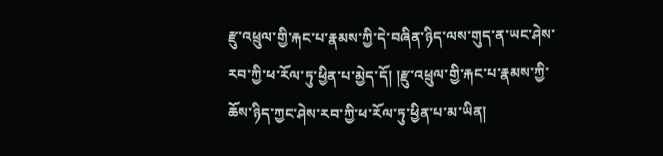རྫུ་འཕྲུལ་གྱི་རྐང་པ་རྣམས་ཀྱི་དེ་བཞིན་ཉིད་ལས་གུད་ན་ཡང་ཤེས་རབ་ཀྱི་ཕ་རོལ་ཏུ་ཕྱིན་པ་མྱེད་དོ། །རྫུ་འཕྲུལ་གྱི་རྐང་པ་རྣམས་ཀྱི་ཆོས་ཉིད་ཀྱང་ཤེས་རབ་ཀྱི་ཕ་རོལ་ཏུ་ཕྱིན་པ་མ་ཡིན།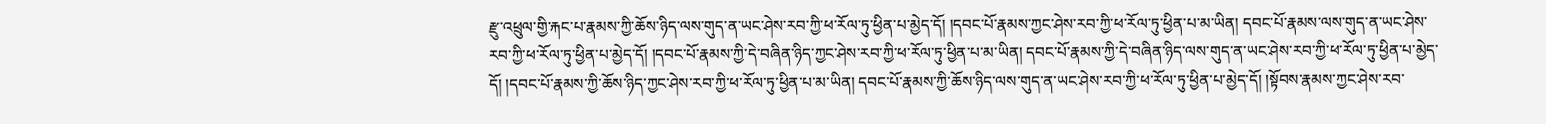རྫུ་འཕྲུལ་གྱི་རྐང་པ་རྣམས་ཀྱི་ཆོས་ཉིད་ལས་གུད་ན་ཡང་ཤེས་རབ་ཀྱི་ཕ་རོལ་ཏུ་ཕྱིན་པ་མྱེད་དོ། །དབང་པོ་རྣམས་ཀྱང་ཤེས་རབ་ཀྱི་ཕ་རོལ་ཏུ་ཕྱིན་པ་མ་ཡིན། དབང་པོ་རྣམས་ལས་གུད་ན་ཡང་ཤེས་རབ་ཀྱི་ཕ་རོལ་ཏུ་ཕྱིན་པ་མྱེད་དོ། །དབང་པོ་རྣམས་ཀྱི་དེ་བཞིན་ཉིད་ཀྱང་ཤེས་རབ་ཀྱི་ཕ་རོལ་ཏུ་ཕྱིན་པ་མ་ཡིན། དབང་པོ་རྣམས་ཀྱི་དེ་བཞིན་ཉིད་ལས་གུད་ན་ཡང་ཤེས་རབ་ཀྱི་ཕ་རོལ་ཏུ་ཕྱིན་པ་མྱེད་དོ། །དབང་པོ་རྣམས་ཀྱི་ཆོས་ཉིད་ཀྱང་ཤེས་རབ་ཀྱི་ཕ་རོལ་ཏུ་ཕྱིན་པ་མ་ཡིན། དབང་པོ་རྣམས་ཀྱི་ཆོས་ཉིད་ལས་གུད་ན་ཡང་ཤེས་རབ་ཀྱི་ཕ་རོལ་ཏུ་ཕྱིན་པ་མྱེད་དོ། །སྟོབས་རྣམས་ཀྱང་ཤེས་རབ་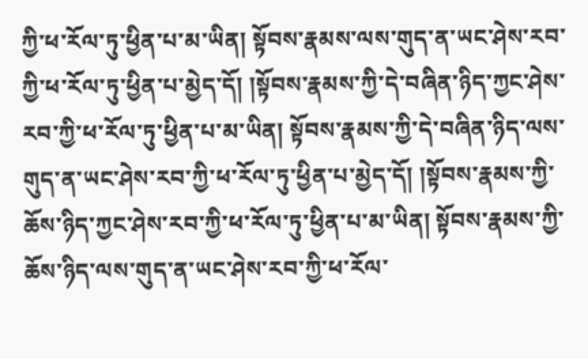ཀྱི་ཕ་རོལ་ཏུ་ཕྱིན་པ་མ་ཡིན། སྟོབས་རྣམས་ལས་གུད་ན་ཡང་ཤེས་རབ་ཀྱི་ཕ་རོལ་ཏུ་ཕྱིན་པ་མྱེད་དོ། །སྟོབས་རྣམས་ཀྱི་དེ་བཞིན་ཉིད་ཀྱང་ཤེས་རབ་ཀྱི་ཕ་རོལ་ཏུ་ཕྱིན་པ་མ་ཡིན། སྟོབས་རྣམས་ཀྱི་དེ་བཞིན་ཉིད་ལས་གུད་ན་ཡང་ཤེས་རབ་ཀྱི་ཕ་རོལ་ཏུ་ཕྱིན་པ་མྱེད་དོ། །སྟོབས་རྣམས་ཀྱི་ཆོས་ཉིད་ཀྱང་ཤེས་རབ་ཀྱི་ཕ་རོལ་ཏུ་ཕྱིན་པ་མ་ཡིན། སྟོབས་རྣམས་ཀྱི་ཆོས་ཉིད་ལས་གུད་ན་ཡང་ཤེས་རབ་ཀྱི་ཕ་རོལ་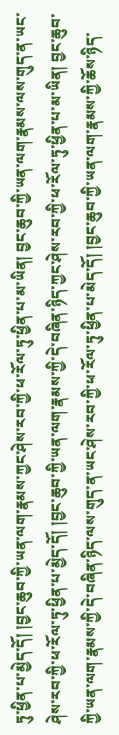ཏུ་ཕྱིན་པ་མྱེད་དོ། །བྱང་ཆུབ་ཀྱི་ཡན་ལག་རྣམས་ཀྱང་ཤེས་རབ་ཀྱི་ཕ་རོལ་ཏུ་ཕྱིན་པ་མ་ཡིན། བྱང་ཆུབ་ཀྱི་ཡན་ལག་རྣམས་ལས་གུད་ན་ཡང་ཤེས་རབ་ཀྱི་ཕ་རོལ་ཏུ་ཕྱིན་པ་མྱེད་དོ། །བྱང་ཆུབ་ཀྱི་ཡན་ལག་རྣམས་ཀྱི་དེ་བཞིན་ཉིད་ཀྱང་ཤེས་རབ་ཀྱི་ཕ་རོལ་ཏུ་ཕྱིན་པ་མ་ཡིན། བྱང་ཆུབ་ཀྱི་ཡན་ལག་རྣམས་ཀྱི་དེ་བཞིན་ཉིད་ལས་གུད་ན་ཡང་ཤེས་རབ་ཀྱི་ཕ་རོལ་ཏུ་ཕྱིན་པ་མེད་དོ། །བྱང་ཆུབ་ཀྱི་ཡན་ལག་རྣམས་ཀྱི་ཆོས་ཉིད་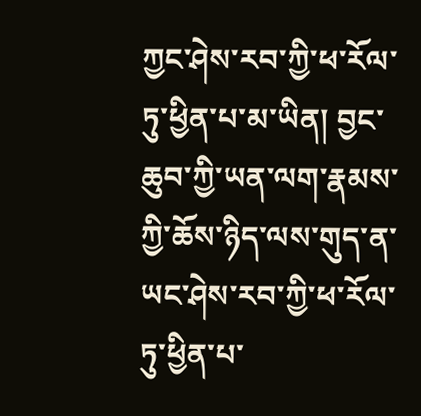ཀྱང་ཤེས་རབ་ཀྱི་ཕ་རོལ་ཏུ་ཕྱིན་པ་མ་ཡིན། བྱང་ཆུབ་ཀྱི་ཡན་ལག་རྣམས་ཀྱི་ཆོས་ཉིད་ལས་གུད་ན་ཡང་ཤེས་རབ་ཀྱི་ཕ་རོལ་ཏུ་ཕྱིན་པ་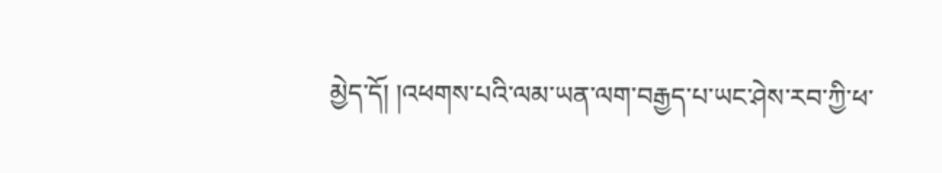མྱེད་དོ། །འཕགས་པའི་ལམ་ཡན་ལག་བརྒྱད་པ་ཡང་ཤེས་རབ་ཀྱི་ཕ་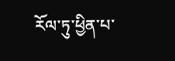རོལ་ཏུ་ཕྱིན་པ་